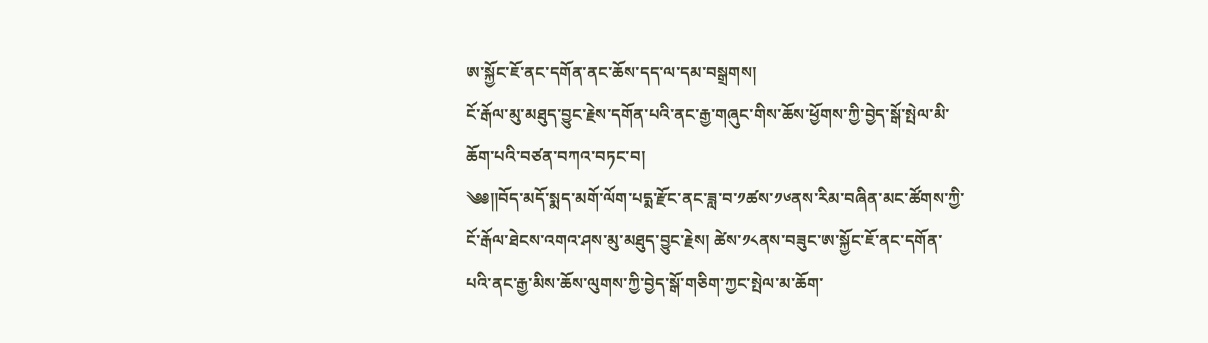ཨ་སྐྱོང་ཇོ་ནང་དགོན་ནང་ཆོས་དད་ལ་དམ་བསྒྲགས།
ངོ་རྒོལ་མུ་མཐུད་བྱུང་རྗེས་དགོན་པའི་ནང་རྒྱ་གཞུང་གིས་ཆོས་ཕྱོགས་ཀྱི་བྱེད་སྒོ་སྤེལ་མི་ཆོག་པའི་བཙན་བཀའ་བཏང་བ།
༄༅༎བོད་མདོ་སྨད་མགོ་ལོག་པདྨ་རྫོང་ནང་ཟླ་བ་༡ཚས་༡༦ནས་རིམ་བཞིན་མང་ཚོགས་ཀྱི་ངོ་རྒོལ་ཐེངས་འགའ་ཤས་མུ་མཐུད་བྱུང་རྗེས། ཚེས་༡༨ནས་བཟུང་ཨ་སྐྱོང་ཇོ་ནང་དགོན་པའི་ནང་རྒྱ་མིས་ཆོས་ལུགས་ཀྱི་བྱེད་སྒོ་གཅིག་ཀྱང་སྤེལ་མ་ཆོག་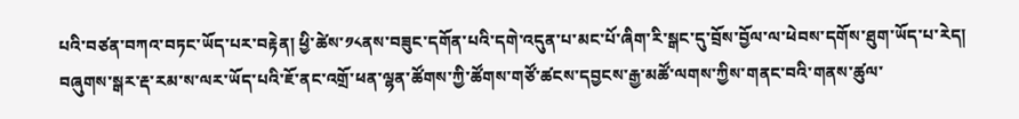པའི་བཙན་བཀའ་བཏང་ཡོད་པར་བརྟེན། ཕྱི་ཚེས་༡༨ནས་བཟུང་དགོན་པའི་དགེ་འདུན་པ་མང་པོ་ཞིག་རི་སྒང་དུ་བྲོས་བྱོལ་ལ་ཕེབས་དགོས་ཐུག་ཡོད་པ་རེད།
བཞུགས་སྒར་རྡ་རམ་ས་ལར་ཡོད་པའི་ཇོ་ནང་འགྲོ་ཕན་ལྷན་ཚོགས་ཀྱི་ཚོགས་གཙོ་ཚངས་དབྱངས་རྒྱ་མཚོ་ལགས་ཀྱིས་གནང་བའི་གནས་ཚུལ་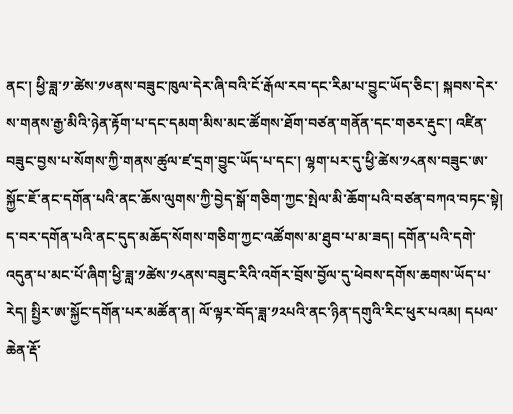ནང་། ཕྱི་ཟླ་༡་ཚེས་༡༦ནས་བཟུང་ཁུལ་དེར་ཞི་བའི་ངོ་རྒོལ་རབ་དང་རིམ་པ་བྱུང་ཡོད་ཅིང་། སྐབས་དེར་ས་གནས་རྒྱ་མིའི་ཉེན་རྟོག་པ་དང་དམག་མིས་མང་ཚོགས་ཐོག་བཙན་གནོན་དང་གཅར་རྡུང་། འཛིན་བཟུང་བྱས་པ་སོགས་ཀྱི་གནས་ཚུལ་ཛ་དྲག་བྱུང་ཡོད་པ་དང་། ལྷག་པར་དུ་ཕྱི་ཚེས་༡༨ནས་བཟུང་ཨ་སྐྱོང་ཇོ་ནང་དགོན་པའི་ནང་ཆོས་ལུགས་ཀྱི་བྱེད་སྒོ་གཅིག་ཀྱང་སྤེལ་མི་ཆོག་པའི་བཙན་བཀའ་བཏང་སྟེ། ད་བར་དགོན་པའི་ནང་དུད་མཆོད་སོགས་གཅིག་ཀྱང་འཚོགས་མ་ཐུབ་པ་མ་ཟད། དགོན་པའི་དགེ་འདུན་པ་མང་པོ་ཞིག་ཕྱི་ཟླ་༡ཚེས་༡༨ནས་བཟུང་རིའི་འགོར་བྲོས་བྱོལ་དུ་ཕེབས་དགོས་ཆགས་ཡོད་པ་རེད། སྤྱིར་ཨ་སྐྱོང་དགོན་པར་མཚོན་ན། ལོ་ལྟར་བོད་ཟླ་༡༢པའི་ནང་ཉིན་དགུའི་རིང་ཕུར་པའམ། དཔལ་ཆེན་རྡོ་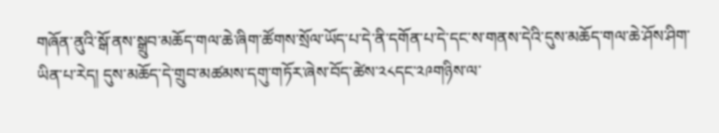གཞོན་ནུའི་སྒོ་ནས་སྒྲུབ་མཆོད་གལ་ཆེ་ཞིག་ཚོགས་སྲོལ་ཡོད་པ་དེ་ནི་དགོན་པ་དེ་དང་ས་གནས་དེའི་དུས་མཆོད་གལ་ཆེ་ཤོས་ཤིག་ཡིན་པ་རེད། དུས་མཆོད་དེ་གྲུབ་མཚམས་དགུ་གཏོར་ཞེས་བོད་ཚེས་༢༨དང་༢༩གཉིས་ལ་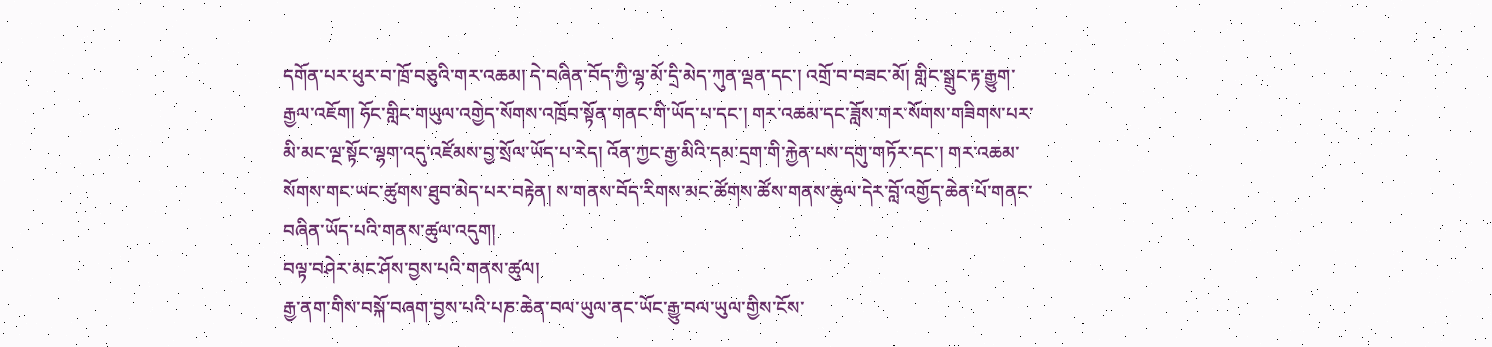དགོན་པར་ཕུར་བ་ཁྲོ་བཅུའི་གར་འཆམ། དེ་བཞིན་བོད་ཀྱི་ལྷ་མོ་དྲི་མེད་ཀུན་ལྡན་དང་། འགྲོ་བ་བཟང་མོ། གླིང་སྒྲུང་རྟ་རྒྱུག་རྒྱལ་འཇོག། ཧོང་གླིང་གཡུལ་འགྱེད་སོགས་འཁྲོབ་སྟོན་གནང་གི་ཡོད་པ་དང་། གར་འཆམ་དང་ཟློས་གར་སོགས་གཟིགས་པར་མི་མང་ལྔ་སྟོང་ལྷག་འདུ་འཛོམས་བྱ་སྲོལ་ཡོད་པ་རེད། འོན་ཀྱང་རྒྱ་མིའི་དམ་དྲག་གི་རྐྱེན་པས་དགུ་གཏོར་དང་། གར་འཆམ་སོགས་གང་ཡང་ཚུགས་ཐུབ་མེད་པར་བརྟེན། ས་གནས་བོད་རིགས་མང་ཚོགས་ཚོས་གནས་ཆུལ་དེར་བློ་འགྱོད་ཆེན་པོ་གནང་བཞིན་ཡོད་པའི་གནས་ཚུལ་འདུག།
བལྟ་བཤེར་མང་ཤོས་བྱས་པའི་གནས་ཚུལ།
རྒྱ་ནག་གིས་བསྐོ་བཞག་བྱས་པའི་པཎ་ཆེན་བལ་ཡུལ་ནང་ཡོང་རྒྱུ་བལ་ཡུལ་གྱིས་ངོས་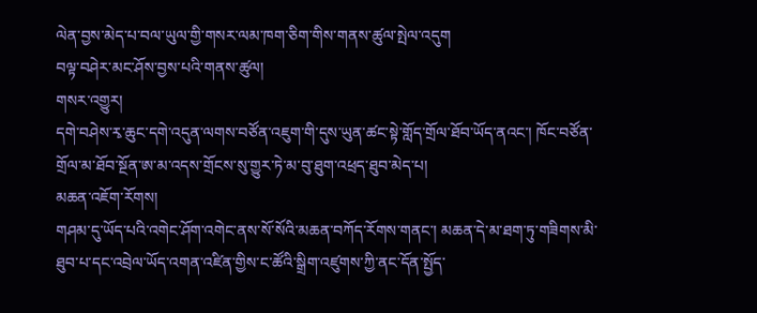ལེན་བྱས་མེད་པ་བལ་ཡུལ་གྱི་གསར་ལམ་ཁག་ཅིག་གིས་གནས་ཚུལ་སྤེལ་འདུག
བལྟ་བཤེར་མང་ཤོས་བྱས་པའི་གནས་ཚུལ།
གསར་འགྱུར།
དགེ་བཤེས་རྭ་ཆུང་དགེ་འདུན་ལགས་བཙོན་འཇུག་གི་དུས་ཡུན་ཚང་སྟེ་གློད་གྲོལ་ཐོབ་ཡོད་ནའང་། ཁོང་བཙོན་གྲོལ་མ་ཐོབ་སྔོན་ཨ་མ་འདས་གྲོངས་སུ་གྱུར་ཏེ་མ་བུ་ཐུག་འཕྲད་ཐུབ་མེད་པ།
མཆན་འཇོག་རོགས།
གཤམ་དུ་ཡོད་པའི་འགེང་ཤོག་འགེང་ནས་སོ་སོའི་མཆན་བཀོད་རོགས་གནང་། མཆན་དེ་མ་ཐག་ཏུ་གཟིགས་མི་ཐུབ་པ་དང་འབྲེལ་ཡོད་འགན་འཛིན་གྱིས་ང་ཚོའི་སྒྲིག་འཛུགས་ཀྱི་ནང་དོན་སྤྱོད་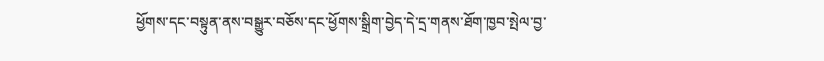ཕྱོགས་དང་བསྟུན་ནས་བསྒྱུར་བཅོས་དང་ཕྱོགས་སྒྲིག་བྱེད་དེ་དྲ་གནས་ཐོག་ཁྱབ་སྤེལ་བྱ་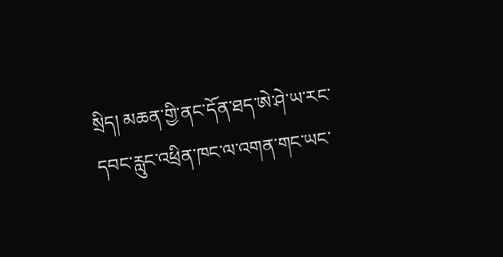སྲིད། མཆན་གྱི་ནང་དོན་ཐད་ཨེ་ཤེ་ཡ་རང་དབང་རླུང་འཕྲིན་ཁང་ལ་འགན་གང་ཡང་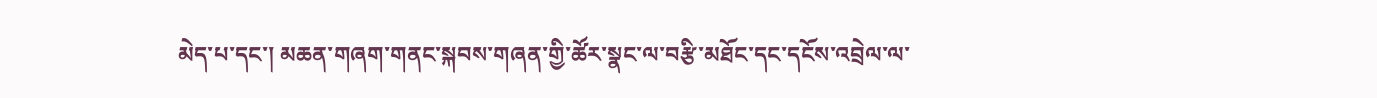མེད་པ་དང་། མཆན་གཞག་གནང་སྐབས་གཞན་གྱི་ཚོར་སྣང་ལ་བརྩི་མཐོང་དང་དངོས་འབྲེལ་ལ་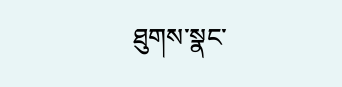ཐུགས་སྣང་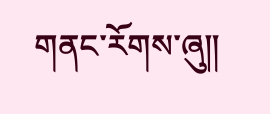གནང་རོགས་ཞུ༎